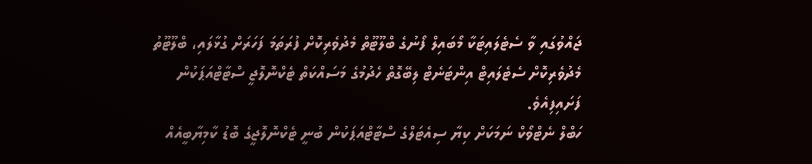ޖައްވުގައި ވާ ސެޓެލައިޓަކާ މޯބައިލް ފޯނުގެ ބްލޫޓޫތް މެދުވެރިކޮށް ފުރަތަމަ ފަހަރަށް ގުޅާލައި، ބްލޫޓޫތު މެދުވެރިކޮށް ސެޓެލައިޓް އިންޓަނެޓް ލިބޭގޮތް ހެދުމުގެ މަސައްކަތް ޓެކްނޮލޮޖީ ސްޓާޓްއަޕަކުން ފަށައިފިއެވެ.
ހަބްލް ނެޓްވޯކް ނަމަކަށް ކިޔާ ސިއެޓަލްގެ ސްޓާޓްއަޕަކުން ބުނީ ޓެކްނޮލޮޖީގެ ބޮޑު ކާމިޔާބީއެއް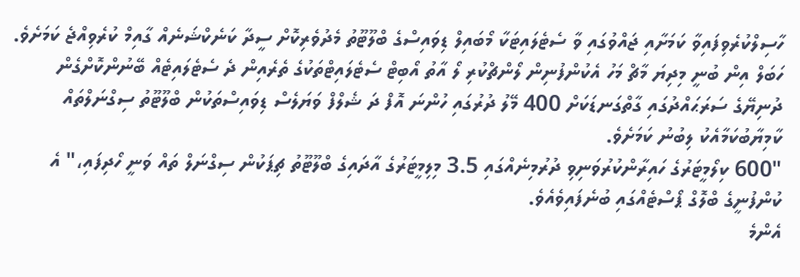ހާސިލްކުރެވިފައިވާ ކަމަށާއި ޖައްވުގައި ވާ ސެޓެލައިޓަކާ މޯބައިލް ޑިވައިސްގެ ބްލޫޓޫތު މެދުވެރިކޮށް ސީދާ ކަނެކްޝަނެއް ގާއިމް ކުރެވިއްޖެ ކަމަށެވެ.
ހަބަލް އިން ބުނީ މިދިޔަ މާޗް މަހު އެކުންފުނިން ލޯންޗްކުރި ލޯ އާތު އޯބިޓް ސެޓެލައިޓްތަކުގެ ތެރެއިން ދެ ސެޓެލައިޓެއް ބޭނުންކޮށްގެން ދުނިޔޭގެ ސަރަޙައްދުގައި ގާތްގަނޑަކަށް 400 މޭލު ދުރުގައި ހުންނަ އޮފް ދަ ޝެލްފް ވަޔަލެސް ޑިވައިސްތަކުން ބްލޫޓޫތު ސިގްނަލްތައް ކާމިޔާބުކަމާއެކު ލިބުނު ކަމަށެވެ.
"600 ކިލޯމީޓަރުގެ ހައިރާންކުރުވަނިވި ދުރުމިނެއްގައި 3.5 މިލިމީޓަރުގެ އާދައިގެ ބްލޫޓޫތު ޗިޕަކުން ސިގްނަލް ތައް ވަނީ ހޯދިފައި،" އެ ކުންފުނީގެ ބްލޮގް ޕޯސްޓެއްގައި ބުނެފައިވެއެވެ.
އެންމެ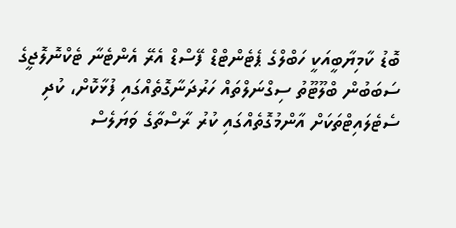ބޮޑު ކާމިޔާބީއަކީ ހަބްލްގެ ޕެޓެންޓްޑް ފޭސްޑް އެރޭ އެންޓެނާ ޓެކްނޮލޮޖީގެ ސަބަބުން ބްލޫޓޫތު ސިގްނަލްތައް ހަރުދަނާގޮތެއްގައި ފުޅާކޮށް، ކުދި ސެޓެލައިޓްތަކަށް އާންމުގޮތެއްގައި ކުރު ރާސްތާގެ ވަޔަލެސް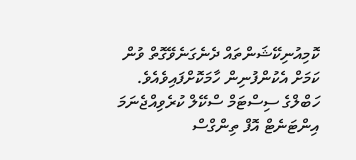ކޮމިއުނިކޭޝަންތައް ދެނެގަނެވޭގޮތް ވުން ކަމަށް އެކުންފުނިން ހާމަކޮށްފައިވެއެވެ.
ހަބްލްގެ ސިސްޓަމް ސްކޭލް ކުރެވިއްޖެނަމަ އިންޓަނެޓް އޮފް ތިންގްސް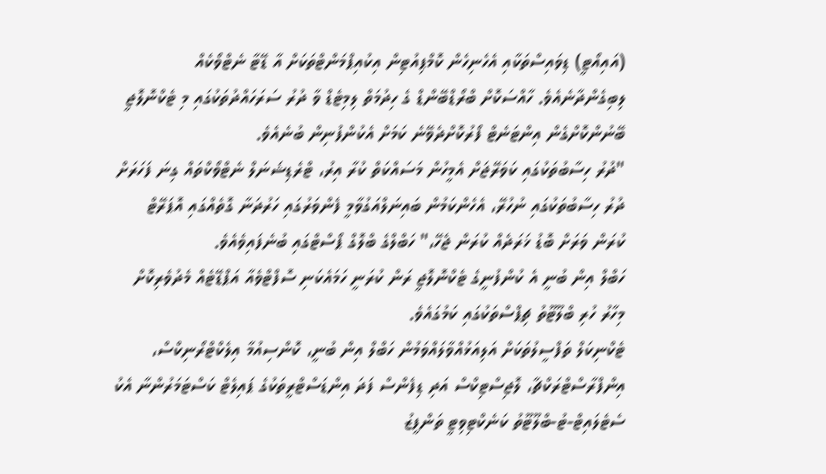(އައިއޯޓީ) ޑިވައިސްތަކާއި އެހެނިހެން ކޮމްޕިއުޓިން އިކުއިޕްމަންޓްތަކަށް އާ ޑޭޓާ ނެޓްވޯކެއް ލިބިގެންދާނެއެވެ. ހާއްސަކޮށް ބްރޯޑްބޭންޑް ގެ ހިދުމަތް ލިމިޓެޑް ވާ ދުރު ސަރަހައްދުތަކުގައި މި ޓެކްނޮލޮޖީ ބޭނުންކޮށްގެން އިންޓަނެޓް ފޯރުކޮށްދެވޭނެ ކަމަށް އެކުންފުނިން ބުނެއެވެ.
"ދުރު ހިސާބުތަކުގައި ކަވަރޭޖަށް އެމީހުން މަސައްކަތް ކުރާ އިރު، ޓްރެޑިޝަނަލް ނެޓްވޯކްތައް ގިނަ ފަހަރަށް ދުރު ހިސާބުތަކުގައި ނުހުރޭ، އެހެންކަމުން ބައިނަލްއަގުވާމީ ފެންވަރުގައި ހަރުދަނާ ގޮތެއްގައި އޮޕަރޭޓް ކުރަން ވަރަށް ބޮޑު ޚަރަދެއް ކުރަން ޖެހޭ،" ހަބްލްގެ ބްލޮގް ޕޯސްޓްގައި ބުނެފައިވެއެވެ.
ހަބްލް އިން ބުނީ އެ ކުންފުނީގެ ޓެކްނޮލޮޖީ ރަން ކުރަނީ ހަމައެކަނި ސޮފްޓްވެއާ އަޕްޑޭޓެއް މެދުވެރިކޮށް މިހާރު ހުރި ބްލޫޓޫތު ޗިޕްސްތަކުގައި ކަމުގައެވެ.
ޓެކްނިކަލް ތަފްސީލުތަކަށް އަލިއަޅުއްވާލައްވަމުން ހަބްލް އިން ބުނީ، ކޮންސިއުމާ އިލެކްޓްރޯނިކްސް، އިންފްރާސްޓްރަކްޗާ، ލޮޖިސްޓިކްސް އަދި ޑިފެންސް ފަދަ އިންޑަސްޓްރީތަކުގެ ޕައިލެޓް ކަސްޓަމަރުންނާ އެކު ސެޓެލައިޓް-ޓު-ބްލޫޓޫތު ކަނެކްޓިވިޓީ ތަންފީޒު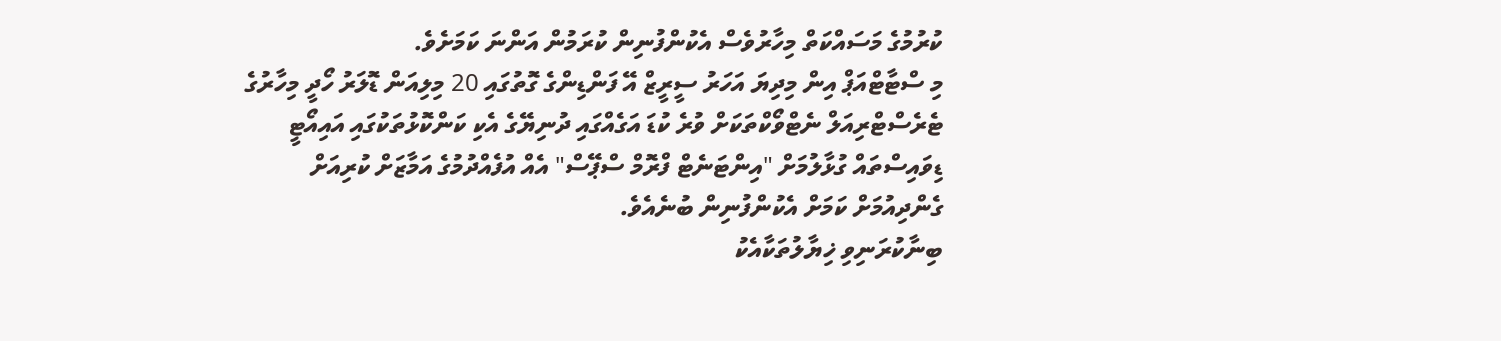ކުރުމުގެ މަސައްކަތް މިހާރުވެސް އެކުންފުނިން ކުރަމުން އަންނަ ކަމަށެވެ.
މި ސްޓާޓްއަޕް އިން މިދިޔަ އަހަރު ސީރީޒް އޭ ފަންޑިންގެ ގޮތުގައި 20 މިލިއަން ޑޮލަރު ހޯދީ މިހާރުގެ ޓެރެސްޓްރިއަލް ނެޓްވޯކްތަކަށް ވުރެ ކުޑަ އަގެއްގައި ދުނިޔޭގެ އެކި ކަންކޮޅުތަކުގައި އައިއޯޓީ ޑިވައިސްތައް ގުޅާލުމަށް "އިންޓަނެޓް ފްރޮމް ސްޕޭސް" އެއް އުފެއްދުމުގެ އަމާޒަށް ކުރިއަށް ގެންދިއުމަށް ކަމަށް އެކުންފުނިން ބުނެއެވެ.
ބިނާކުރަނިވި ޚިޔާލުތަކާއެކު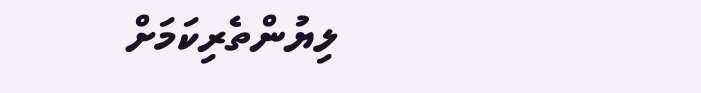ލިޔުންތެރިކަމަށް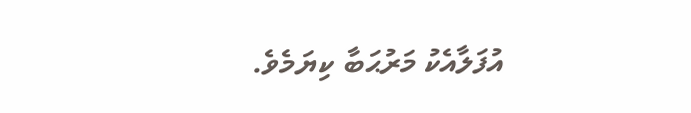އުފަލާއެކު މަރުޙަބާ ކިޔަމެވެ.